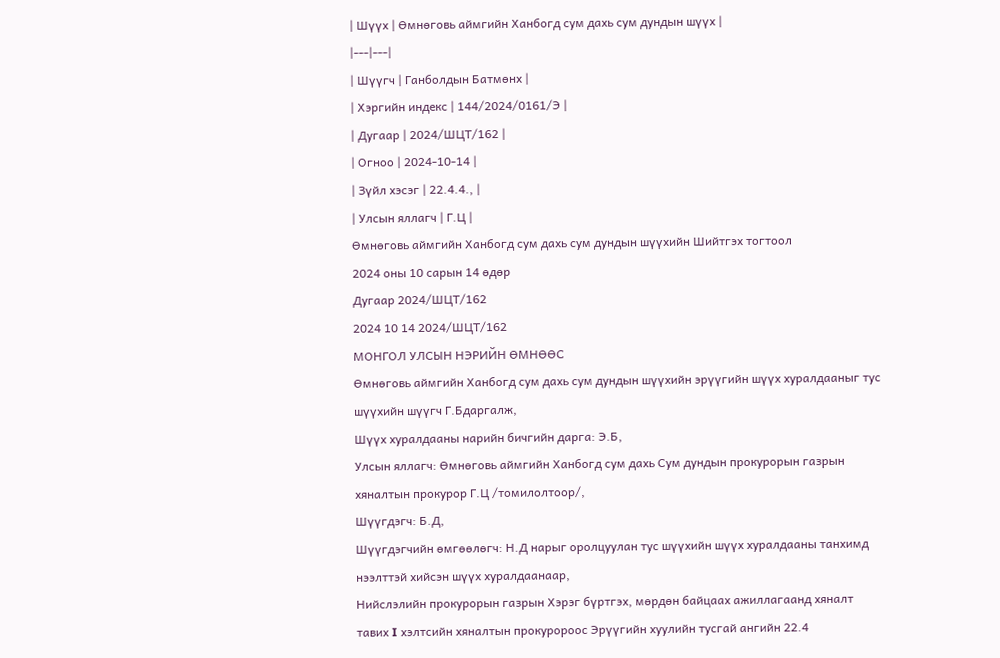| Шүүх | Өмнөговь аймгийн Ханбогд сум дахь сум дундын шүүх |
|---|---|
| Шүүгч | Ганболдын Батмөнх |
| Хэргийн индекс | 144/2024/0161/Э |
| Дугаар | 2024/ШЦТ/162 |
| Огноо | 2024-10-14 |
| Зүйл хэсэг | 22.4.4., |
| Улсын яллагч | Г.Ц |
Өмнөговь аймгийн Ханбогд сум дахь сум дундын шүүхийн Шийтгэх тогтоол
2024 оны 10 сарын 14 өдөр
Дугаар 2024/ШЦТ/162
2024 10 14 2024/ШЦТ/162
МОНГОЛ УЛСЫН НЭРИЙН ӨМНӨӨС
Өмнөговь аймгийн Ханбогд сум дахь сум дундын шүүхийн эрүүгийн шүүх хуралдааныг тус шүүхийн шүүгч Г.Бдаргалж,
Шүүх хуралдааны нарийн бичгийн дарга: Э.Б,
Улсын яллагч: Өмнөговь аймгийн Ханбогд сум дахь Сум дундын прокурорын газрын хяналтын прокурор Г.Ц /томилолтоор/,
Шүүгдэгч: Б.Д,
Шүүгдэгчийн өмгөөлөгч: Н.Д нарыг оролцуулан тус шүүхийн шүүх хуралдааны танхимд нээлттэй хийсэн шүүх хуралдаанаар,
Нийслэлийн прокурорын газрын Хэрэг бүртгэх, мөрдөн байцаах ажиллагаанд хяналт тавих I хэлтсийн хяналтын прокуророос Эрүүгийн хуулийн тусгай ангийн 22.4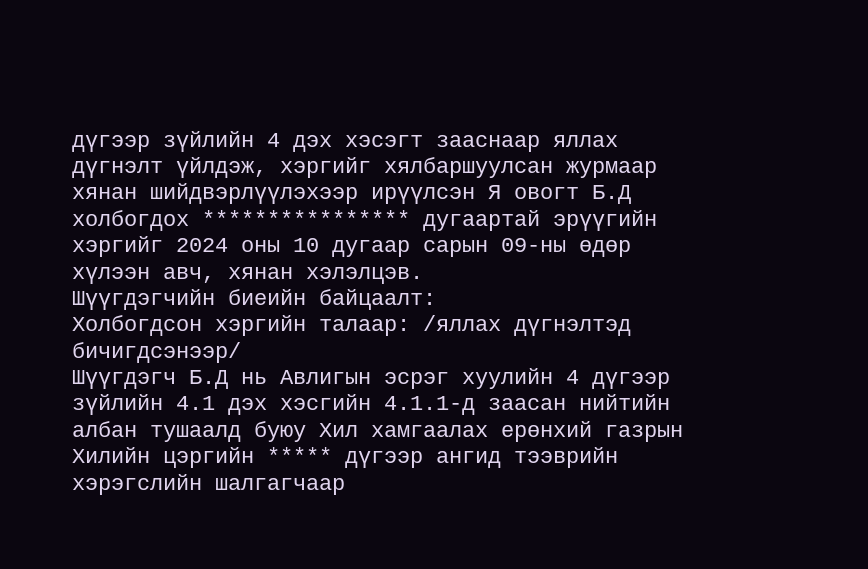дүгээр зүйлийн 4 дэх хэсэгт зааснаар яллах дүгнэлт үйлдэж, хэргийг хялбаршуулсан журмаар хянан шийдвэрлүүлэхээр ирүүлсэн Я овогт Б.Д холбогдох **************** дугаартай эрүүгийн хэргийг 2024 оны 10 дугаар сарын 09-ны өдөр хүлээн авч, хянан хэлэлцэв.
Шүүгдэгчийн биеийн байцаалт:
Холбогдсон хэргийн талаар: /яллах дүгнэлтэд бичигдсэнээр/
Шүүгдэгч Б.Д нь Авлигын эсрэг хуулийн 4 дүгээр зүйлийн 4.1 дэх хэсгийн 4.1.1-д заасан нийтийн албан тушаалд буюу Хил хамгаалах ерөнхий газрын Хилийн цэргийн ***** дүгээр ангид тээврийн хэрэгслийн шалгагчаар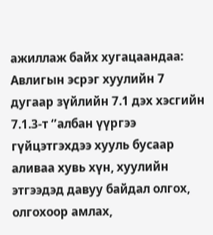ажиллаж байх хугацаандаа:
Авлигын эсрэг хуулийн 7 дугаар зүйлийн 7.1 дэх хэсгийн 7.1.3-т ‘’албан үүргээ гүйцэтгэхдээ хууль бусаар аливаа хувь хүн, хуулийн этгээдэд давуу байдал олгох, олгохоор амлах,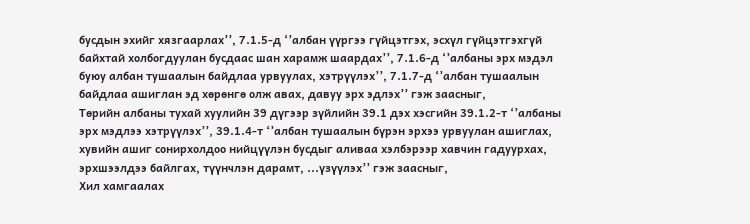бусдын эхийг хязгаарлах’’, 7.1.5-д ‘’албан үүргээ гүйцэтгэх, эсхүл гүйцэтгэхгүй байхтай холбогдуулан бусдаас шан харамж шаардах’’, 7.1.6-д ‘’албаны эрх мэдэл буюу албан тушаалын байдлаа урвуулах, хэтрүүлэх’’, 7.1.7-д ‘’албан тушаалын байдлаа ашиглан эд хөрөнгө олж авах, давуу эрх эдлэх’’ гэж заасныг,
Төрийн албаны тухай хуулийн 39 дүгээр зүйлийн 39.1 дэх хэсгийн 39.1.2-т ‘’албаны эрх мэдлээ хэтрүүлэх’’, 39.1.4-т ‘’албан тушаалын бүрэн эрхээ урвуулан ашиглах, хувийн ашиг сонирхолдоо нийцүүлэн бусдыг аливаа хэлбэрээр хавчин гадуурхах, эрхшээлдээ байлгах, түүнчлэн дарамт, ...үзүүлэх’’ гэж заасныг,
Хил хамгаалах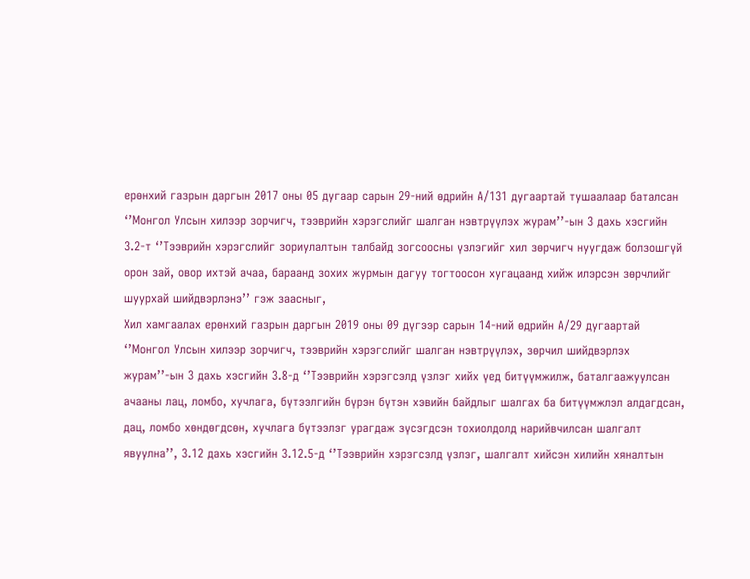ерөнхий газрын даргын 2017 оны 05 дугаар сарын 29-ний өдрийн А/131 дугаартай тушаалаар баталсан ‘’Монгол Улсын хилээр зорчигч, тээврийн хэрэгслийг шалган нэвтрүүлэх журам’’-ын 3 дахь хэсгийн 3.2-т ‘’Тээврийн хэрэгслийг зориулалтын талбайд зогсоосны үзлэгийг хил зөрчигч нуугдаж болзошгүй орон зай, овор ихтэй ачаа, бараанд зохих журмын дагуу тогтоосон хугацаанд хийж илэрсэн зөрчлийг шуурхай шийдвэрлэнэ’’ гэж заасныг,
Хил хамгаалах ерөнхий газрын даргын 2019 оны 09 дүгээр сарын 14-ний өдрийн А/29 дугаартай ‘’Монгол Улсын хилээр зорчигч, тээврийн хэрэгслийг шалган нэвтрүүлэх, зөрчил шийдвэрлэх журам’’-ын 3 дахь хэсгийн 3.8-д ‘’Тээврийн хэрэгсэлд үзлэг хийх үед битүүмжилж, баталгаажуулсан ачааны лац, ломбо, хучлага, бүтээлгийн бүрэн бүтэн хэвийн байдлыг шалгах ба битүүмжлэл алдагдсан, дац, ломбо хөндөгдсөн, хучлага бүтээлэг урагдаж зүсэгдсэн тохиолдолд нарийвчилсан шалгалт явуулна’’, 3.12 дахь хэсгийн 3.12.5-д ‘’Тээврийн хэрэгсэлд үзлэг, шалгалт хийсэн хилийн хяналтын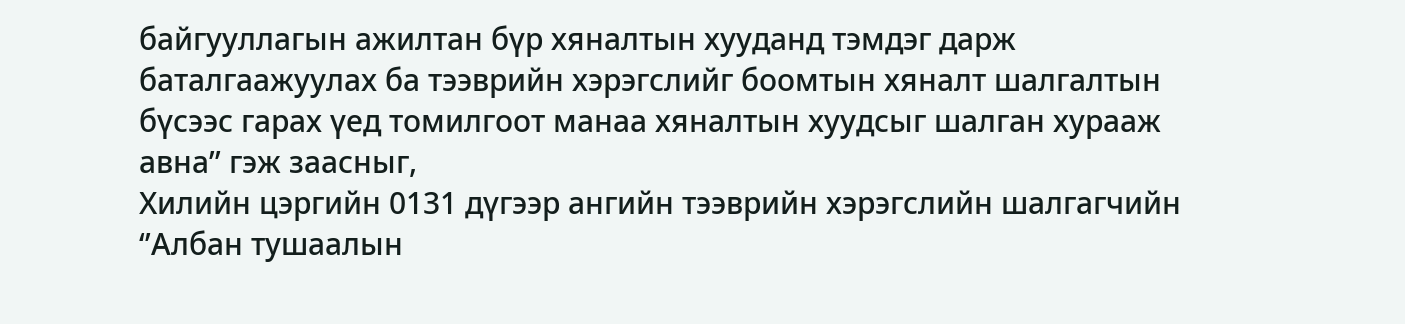байгууллагын ажилтан бүр хяналтын хууданд тэмдэг дарж баталгаажуулах ба тээврийн хэрэгслийг боомтын хяналт шалгалтын бүсээс гарах үед томилгоот манаа хяналтын хуудсыг шалган хурааж авна’’ гэж заасныг,
Хилийн цэргийн 0131 дүгээр ангийн тээврийн хэрэгслийн шалгагчийн ‘’Албан тушаалын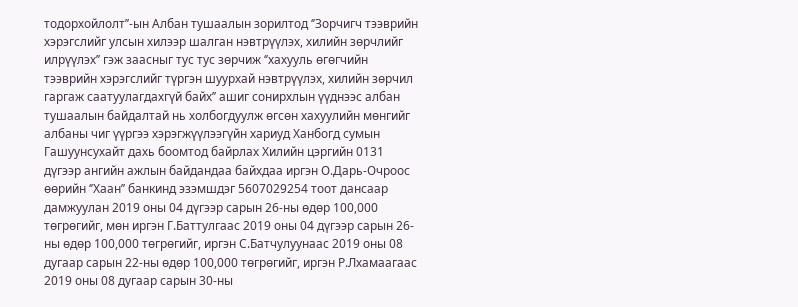тодорхойлолт’’-ын Албан тушаалын зорилтод ‘’Зорчигч тээврийн хэрэгслийг улсын хилээр шалган нэвтрүүлэх, хилийн зөрчлийг илрүүлэх’’ гэж заасныг тус тус зөрчиж ‘’хахууль өгөгчийн тээврийн хэрэгслийг түргэн шуурхай нэвтрүүлэх, хилийн зөрчил гаргаж саатуулагдахгүй байх’’ ашиг сонирхлын үүднээс албан тушаалын байдалтай нь холбогдуулж өгсөн хахуулийн мөнгийг албаны чиг үүргээ хэрэгжүүлээгүйн хариуд Ханбогд сумын Гашуунсухайт дахь боомтод байрлах Хилийн цэргийн 0131 дүгээр ангийн ажлын байдандаа байхдаа иргэн О.Дарь-Очроос өөрийн ‘’Хаан’’ банкинд эзэмшдэг 5607029254 тоот дансаар дамжуулан 2019 оны 04 дүгээр сарын 26-ны өдөр 100,000 төгрөгийг, мөн иргэн Г.Баттулгаас 2019 оны 04 дүгээр сарын 26-ны өдөр 100,000 төгрөгийг, иргэн С.Батчулуунаас 2019 оны 08 дугаар сарын 22-ны өдөр 100,000 төгрөгийг, иргэн Р.Лхамаагаас 2019 оны 08 дугаар сарын 30-ны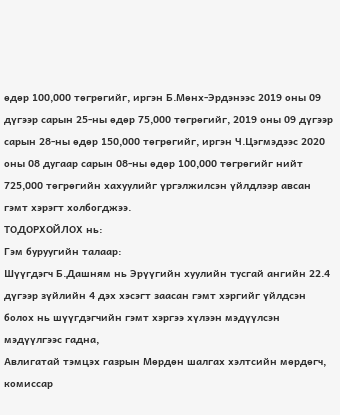өдөр 100,000 төгрөгийг, иргэн Б.Мөнх-Эрдэнээс 2019 оны 09 дүгээр сарын 25-ны өдөр 75,000 төгрөгийг, 2019 оны 09 дүгээр сарын 28-ны өдөр 150,000 төгрөгийг, иргэн Ч.Цэгмэдээс 2020 оны 08 дугаар сарын 08-ны өдөр 100,000 төгрөгийг нийт 725,000 төгрөгийн хахуулийг үргэлжилсэн үйлдлээр авсан гэмт хэрэгт холбогджээ.
ТОДОРХОЙЛОХ нь:
Гэм буруугийн талаар:
Шүүгдэгч Б.Дашням нь Эрүүгийн хуулийн тусгай ангийн 22.4 дүгээр зүйлийн 4 дэх хэсэгт заасан гэмт хэргийг үйлдсэн болох нь шүүгдэгчийн гэмт хэргээ хүлээн мэдүүлсэн мэдүүлгээс гадна,
Авлигатай тэмцэх газрын Мөрдөн шалгах хэлтсийн мөрдөгч, комиссар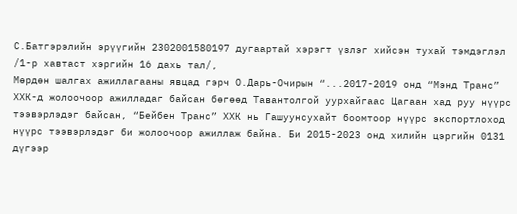С.Батгэрэлийн эрүүгийн 2302001580197 дугаартай хэрэгт үзлэг хийсэн тухай тэмдэглэл /1-р хавтаст хэргийн 16 дахь тал/,
Мөрдөн шалгах ажиллагааны явцад гэрч О.Дарь-Очирын “...2017-2019 онд “Мэнд Транс” ХХК-д жолоочоор ажилладаг байсан бөгөөд Тавантолгой уурхайгаас Цагаан хад руу нүүрс тээвэрлэдэг байсан, “Бейбен Транс” ХХК нь Гашуунсухайт боомтоор нүүрс экспортлоход нүүрс тээвэрлэдэг би жолоочоор ажиллаж байна. Би 2015-2023 онд хилийн цэргийн 0131 дүгээр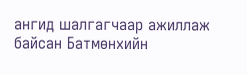ангид шалгагчаар ажиллаж байсан Батмөнхийн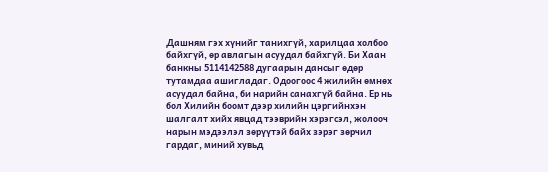Дашням гэх хүнийг танихгүй, харилцаа холбоо байхгүй, өр авлагын асуудал байхгүй. Би Хаан банкны 5114142588 дугаарын дансыг өдөр тутамдаа ашигладаг. Одоогоос 4 жилийн өмнөх асуудал байна, би нарийн санахгүй байна. Ер нь бол Хилийн боомт дээр хилийн цэргийнхэн шалгалт хийх явцад тээврийн хэрэгсэл, жолооч нарын мэдээлэл зөрүүтэй байх зэрэг зөрчил гардаг, миний хувьд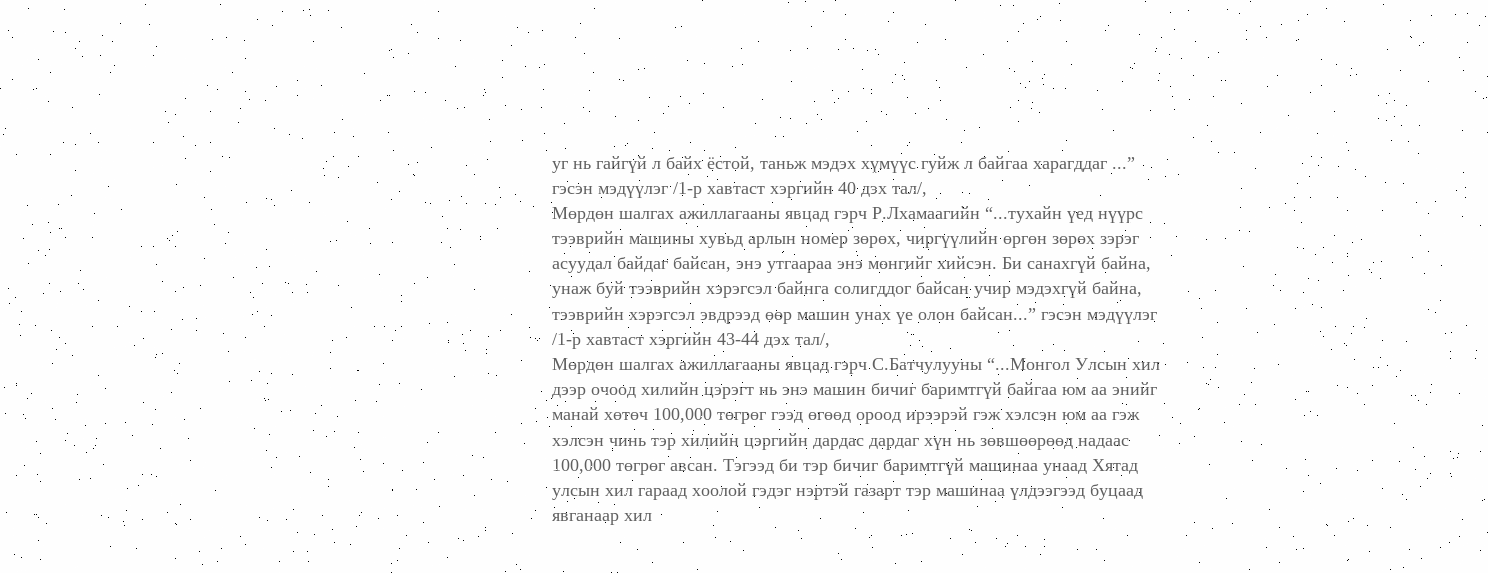уг нь гайгүй л байх ёстой, таньж мэдэх хүмүүс гуйж л байгаа харагддаг ...” гэсэн мэдүүлэг /1-р хавтаст хэргийн 40 дэх тал/,
Мөрдөн шалгах ажиллагааны явцад гэрч Р.Лхамаагийн “...тухайн үед нүүрс тээврийн машины хувьд арлын номер зөрөх, чиргүүлийн өргөн зөрөх зэрэг асуудал байдаг байсан, энэ утгаараа энэ мөнгийг хийсэн. Би санахгүй байна, унаж буй тээврийн хэрэгсэл байнга солигддог байсан учир мэдэхгүй байна, тээврийн хэрэгсэл эвдрээд өөр машин унах үе олон байсан...” гэсэн мэдүүлэг /1-р хавтаст хэргийн 43-44 дэх тал/,
Мөрдөн шалгах ажиллагааны явцад гэрч С.Батчулууны “...Монгол Улсын хил дээр очоод хилийн цэрэгт нь энэ машин бичиг баримтгүй байгаа юм аа энийг манай хөтөч 100,000 төгрөг гээд өгөөд ороод ирээрэй гэж хэлсэн юм аа гэж хэлсэн чинь тэр хилийн цэргийн дардас дардаг хүн нь зөвшөөрөөд надаас 100,000 төгрөг авсан. Тэгээд би тэр бичиг баримтгүй машинаа унаад Хятад улсын хил гараад хоолой гэдэг нэртэй газарт тэр машинаа үлдээгээд буцаад явганаар хил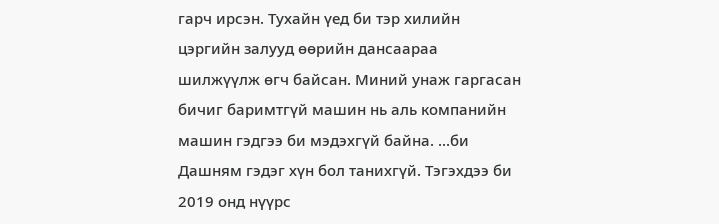гарч ирсэн. Тухайн үед би тэр хилийн цэргийн залууд өөрийн дансаараа шилжүүлж өгч байсан. Миний унаж гаргасан бичиг баримтгүй машин нь аль компанийн машин гэдгээ би мэдэхгүй байна. ...би Дашням гэдэг хүн бол танихгүй. Тэгэхдээ би 2019 онд нүүрс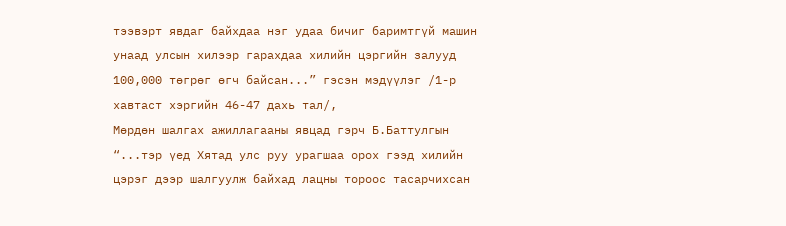тээвэрт явдаг байхдаа нэг удаа бичиг баримтгүй машин унаад улсын хилээр гарахдаа хилийн цэргийн залууд 100,000 төгрөг өгч байсан...” гэсэн мэдүүлэг /1-р хавтаст хэргийн 46-47 дахь тал/,
Мөрдөн шалгах ажиллагааны явцад гэрч Б.Баттулгын “...тэр үед Хятад улс руу урагшаа орох гээд хилийн цэрэг дээр шалгуулж байхад лацны тороос тасарчихсан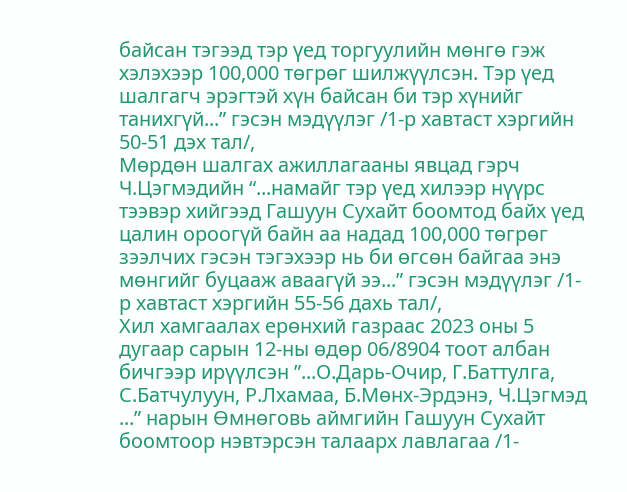байсан тэгээд тэр үед торгуулийн мөнгө гэж хэлэхээр 100,000 төгрөг шилжүүлсэн. Тэр үед шалгагч эрэгтэй хүн байсан би тэр хүнийг танихгүй...” гэсэн мэдүүлэг /1-р хавтаст хэргийн 50-51 дэх тал/,
Мөрдөн шалгах ажиллагааны явцад гэрч Ч.Цэгмэдийн “...намайг тэр үед хилээр нүүрс тээвэр хийгээд Гашуун Сухайт боомтод байх үед цалин ороогүй байн аа надад 100,000 төгрөг зээлчих гэсэн тэгэхээр нь би өгсөн байгаа энэ мөнгийг буцааж аваагүй ээ...” гэсэн мэдүүлэг /1-р хавтаст хэргийн 55-56 дахь тал/,
Хил хамгаалах ерөнхий газраас 2023 оны 5 дугаар сарын 12-ны өдөр 06/8904 тоот албан бичгээр ирүүлсэн ”...О.Дарь-Очир, Г.Баттулга, С.Батчулуун, Р.Лхамаа, Б.Мөнх-Эрдэнэ, Ч.Цэгмэд ...” нарын Өмнөговь аймгийн Гашуун Сухайт боомтоор нэвтэрсэн талаарх лавлагаа /1-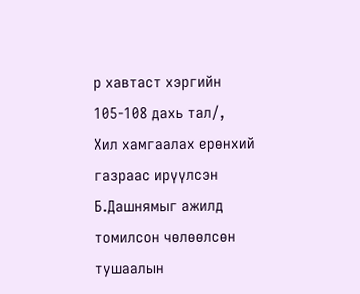р хавтаст хэргийн 105-108 дахь тал/,
Хил хамгаалах ерөнхий газраас ирүүлсэн Б.Дашнямыг ажилд томилсон чөлөөлсөн тушаалын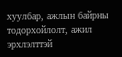хуулбар, ажлын байрны тодорхойлолт, ажил эрхлэлттэй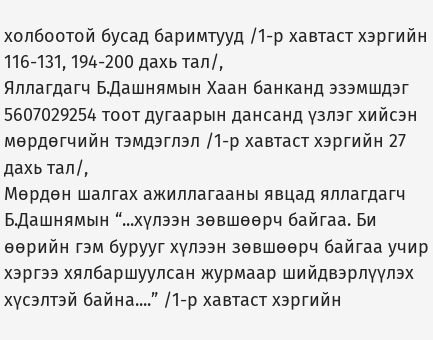холбоотой бусад баримтууд /1-р хавтаст хэргийн 116-131, 194-200 дахь тал/,
Яллагдагч Б.Дашнямын Хаан банканд эзэмшдэг 5607029254 тоот дугаарын дансанд үзлэг хийсэн мөрдөгчийн тэмдэглэл /1-р хавтаст хэргийн 27 дахь тал/,
Мөрдөн шалгах ажиллагааны явцад яллагдагч Б.Дашнямын “...хүлээн зөвшөөрч байгаа. Би өөрийн гэм бурууг хүлээн зөвшөөрч байгаа учир хэргээ хялбаршуулсан журмаар шийдвэрлүүлэх хүсэлтэй байна....” /1-р хавтаст хэргийн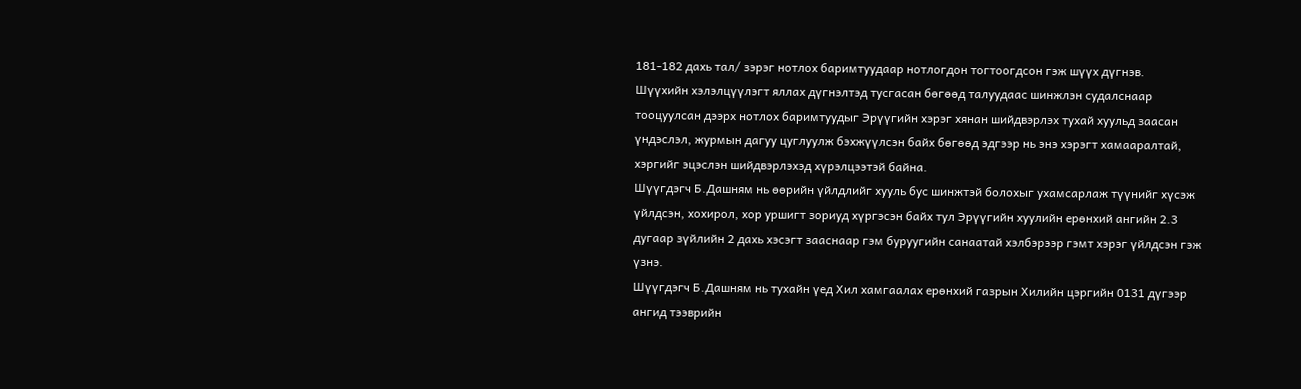181-182 дахь тал/ зэрэг нотлох баримтуудаар нотлогдон тогтоогдсон гэж шүүх дүгнэв.
Шүүхийн хэлэлцүүлэгт яллах дүгнэлтэд тусгасан бөгөөд талуудаас шинжлэн судалснаар тооцуулсан дээрх нотлох баримтуудыг Эрүүгийн хэрэг хянан шийдвэрлэх тухай хуульд заасан үндэслэл, журмын дагуу цуглуулж бэхжүүлсэн байх бөгөөд эдгээр нь энэ хэрэгт хамааралтай, хэргийг эцэслэн шийдвэрлэхэд хүрэлцээтэй байна.
Шүүгдэгч Б.Дашням нь өөрийн үйлдлийг хууль бус шинжтэй болохыг ухамсарлаж түүнийг хүсэж үйлдсэн, хохирол, хор уршигт зориуд хүргэсэн байх тул Эрүүгийн хуулийн ерөнхий ангийн 2.3 дугаар зүйлийн 2 дахь хэсэгт зааснаар гэм буруугийн санаатай хэлбэрээр гэмт хэрэг үйлдсэн гэж үзнэ.
Шүүгдэгч Б.Дашням нь тухайн үед Хил хамгаалах ерөнхий газрын Хилийн цэргийн 0131 дүгээр ангид тээврийн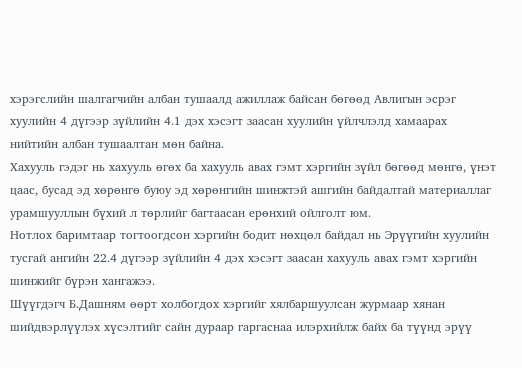хэрэгслийн шалгагчийн албан тушаалд ажиллаж байсан бөгөөд Авлигын эсрэг хуулийн 4 дүгээр зүйлийн 4.1 дэх хэсэгт заасан хуулийн үйлчлэлд хамаарах нийтийн албан тушаалтан мөн байна.
Хахууль гэдэг нь хахууль өгөх ба хахууль авах гэмт хэргийн зүйл бөгөөд мөнгө, үнэт цаас, бусад эд хөрөнгө буюу эд хөрөнгийн шинжтэй ашгийн байдалтай материаллаг урамшууллын бүхий л төрлийг багтаасан ерөнхий ойлголт юм.
Нотлох баримтаар тогтоогдсон хэргийн бодит нөхцөл байдал нь Эрүүгийн хуулийн тусгай ангийн 22.4 дүгээр зүйлийн 4 дэх хэсэгт заасан хахууль авах гэмт хэргийн шинжийг бүрэн хангажээ.
Шүүгдэгч Б.Дашням өөрт холбогдох хэргийг хялбаршуулсан журмаар хянан шийдвэрлүүлэх хүсэлтийг сайн дураар гаргаснаа илэрхийлж байх ба түүнд эрүү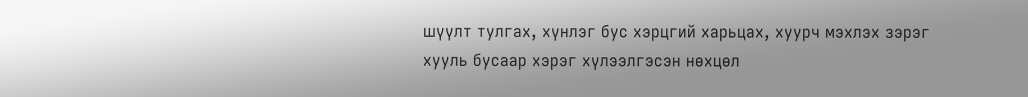шүүлт тулгах, хүнлэг бус хэрцгий харьцах, хуурч мэхлэх зэрэг хууль бусаар хэрэг хүлээлгэсэн нөхцөл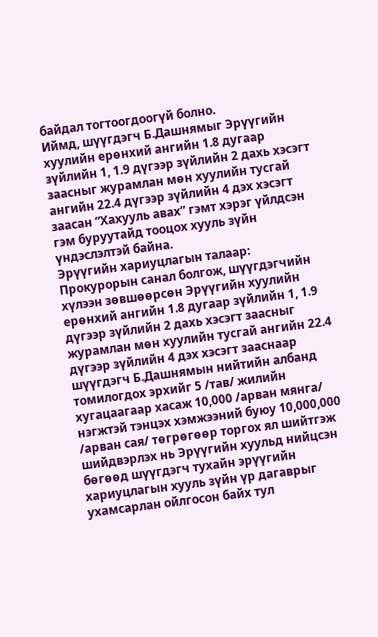байдал тогтоогдоогүй болно.
Иймд, шүүгдэгч Б.Дашнямыг Эрүүгийн хуулийн ерөнхий ангийн 1.8 дугаар зүйлийн 1, 1.9 дүгээр зүйлийн 2 дахь хэсэгт заасныг журамлан мөн хуулийн тусгай ангийн 22.4 дүгээр зүйлийн 4 дэх хэсэгт заасан “Хахууль авах” гэмт хэрэг үйлдсэн гэм буруутайд тооцох хууль зүйн үндэслэлтэй байна.
Эрүүгийн хариуцлагын талаар:
Прокурорын санал болгож, шүүгдэгчийн хүлээн зөвшөөрсөн Эрүүгийн хуулийн ерөнхий ангийн 1.8 дугаар зүйлийн 1, 1.9 дүгээр зүйлийн 2 дахь хэсэгт заасныг журамлан мөн хуулийн тусгай ангийн 22.4 дүгээр зүйлийн 4 дэх хэсэгт зааснаар шүүгдэгч Б.Дашнямын нийтийн албанд томилогдох эрхийг 5 /тав/ жилийн хугацаагаар хасаж 10,000 /арван мянга/ нэгжтэй тэнцэх хэмжээний буюу 10,000,000 /арван сая/ төгрөгөөр торгох ял шийтгэж шийдвэрлэх нь Эрүүгийн хуульд нийцсэн бөгөөд шүүгдэгч тухайн эрүүгийн хариуцлагын хууль зүйн үр дагаврыг ухамсарлан ойлгосон байх тул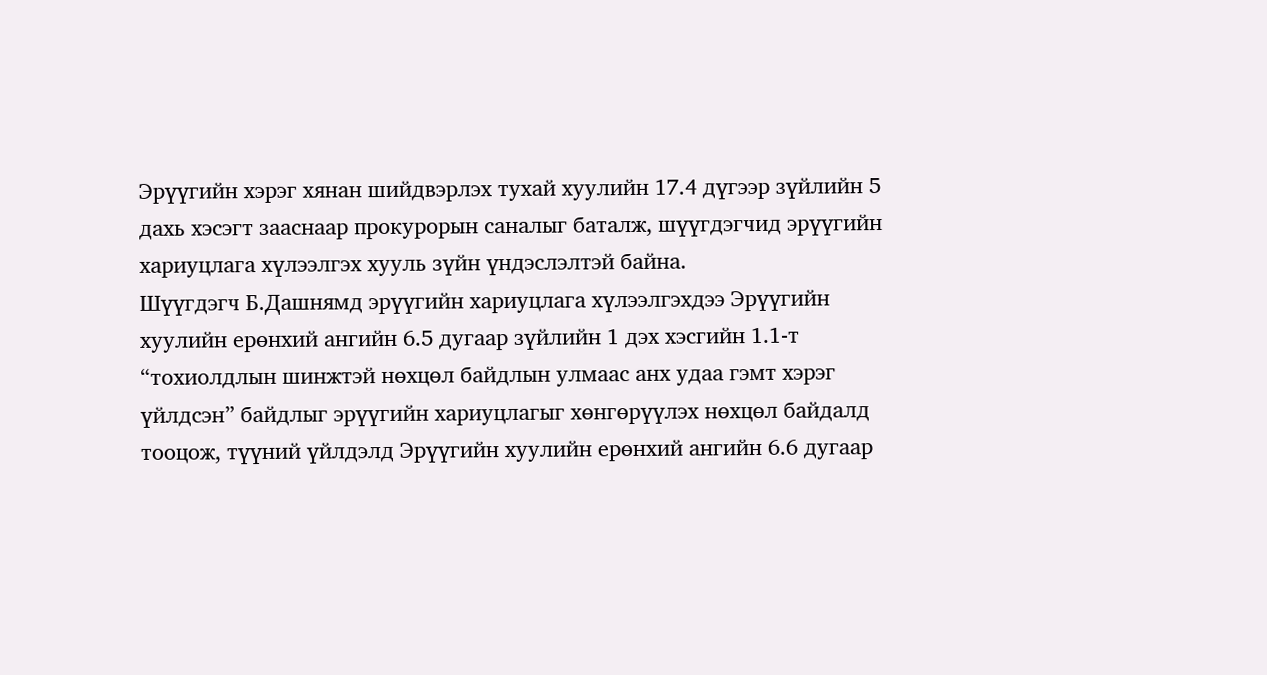Эрүүгийн хэрэг хянан шийдвэрлэх тухай хуулийн 17.4 дүгээр зүйлийн 5 дахь хэсэгт зааснаар прокурорын саналыг баталж, шүүгдэгчид эрүүгийн хариуцлага хүлээлгэх хууль зүйн үндэслэлтэй байна.
Шүүгдэгч Б.Дашнямд эрүүгийн хариуцлага хүлээлгэхдээ Эрүүгийн хуулийн ерөнхий ангийн 6.5 дугаар зүйлийн 1 дэх хэсгийн 1.1-т “тохиолдлын шинжтэй нөхцөл байдлын улмаас анх удаа гэмт хэрэг үйлдсэн” байдлыг эрүүгийн хариуцлагыг хөнгөрүүлэх нөхцөл байдалд тооцож, түүний үйлдэлд Эрүүгийн хуулийн ерөнхий ангийн 6.6 дугаар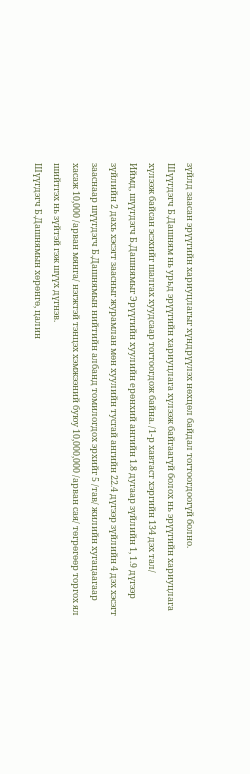зүйлд заасан эрүүгийн хариуцлагыг хүндрүүлэх нөхцөл байдал тогтоогдоогүй болно.
Шүүгдэгч Б.Дашням нь урьд эрүүгийн хариуцлага хүлээж байгаагүй болох нь эрүүгийн хариуцлага хүлээж байсан эсэхийг шалгах хуудсаар тогтоогдож байна. /1-р хавтаст хэргийн 134 дэх тал/
Иймд, шүүгдэгч Б.Дашнямыг Эрүүгийн хуулийн ерөнхий ангийн 1.8 дугаар зүйлийн 1, 1.9 дүгээр зүйлийн 2 дахь хэсэгт заасныг журамлан мөн хуулийн тусгай ангийн 22.4 дүгээр зүйлийн 4 дэх хэсэгт зааснаар шүүгдэгч Б.Дашнямын нийтийн албанд томилогдох эрхийг 5 /тав/ жилийн хугацаагаар хасаж 10,000 /арван мянга/ нэгжтэй тэнцэх хэмжээний буюу 10,000,000 /арван сая/ төгрөгөөр торгох ял шийтгэх нь зүйтэй гэж шүүх дүгнэв.
Шүүгдэгч Б.Дашнямын хөрөнгө, цалин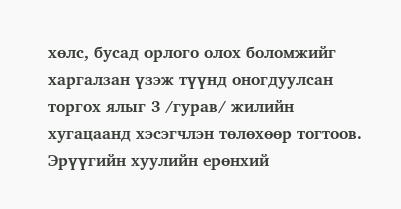хөлс, бусад орлого олох боломжийг харгалзан үзэж түүнд оногдуулсан торгох ялыг 3 /гурав/ жилийн хугацаанд хэсэгчлэн төлөхөөр тогтоов.
Эрүүгийн хуулийн ерөнхий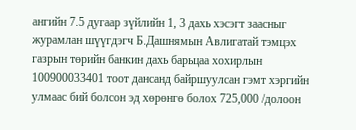ангийн 7.5 дугаар зүйлийн 1, 3 дахь хэсэгт заасныг журамлан шүүгдэгч Б.Дашнямын Авлигатай тэмцэх газрын төрийн банкин дахь барьцаа хохирлын 100900033401 тоот дансанд байршуулсан гэмт хэргийн улмаас бий болсон эд хөрөнгө болох 725,000 /долоон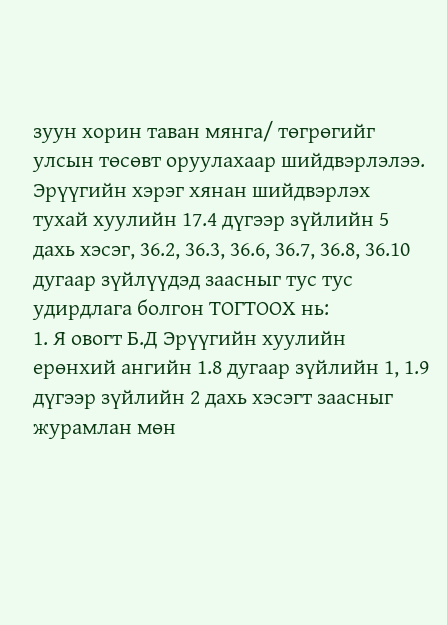зуун хорин таван мянга/ төгрөгийг улсын төсөвт оруулахаар шийдвэрлэлээ.
Эрүүгийн хэрэг хянан шийдвэрлэх тухай хуулийн 17.4 дүгээр зүйлийн 5 дахь хэсэг, 36.2, 36.3, 36.6, 36.7, 36.8, 36.10 дугаар зүйлүүдэд заасныг тус тус удирдлага болгон ТОГТООХ нь:
1. Я овогт Б.Д Эрүүгийн хуулийн ерөнхий ангийн 1.8 дугаар зүйлийн 1, 1.9 дүгээр зүйлийн 2 дахь хэсэгт заасныг журамлан мөн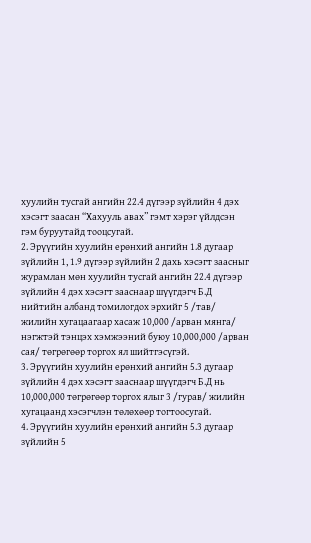хуулийн тусгай ангийн 22.4 дүгээр зүйлийн 4 дэх хэсэгт заасан “Хахууль авах” гэмт хэрэг үйлдсэн гэм буруутайд тооцсугай.
2. Эрүүгийн хуулийн ерөнхий ангийн 1.8 дугаар зүйлийн 1, 1.9 дүгээр зүйлийн 2 дахь хэсэгт заасныг журамлан мөн хуулийн тусгай ангийн 22.4 дүгээр зүйлийн 4 дэх хэсэгт зааснаар шүүгдэгч Б.Д нийтийн албанд томилогдох эрхийг 5 /тав/ жилийн хугацаагаар хасаж 10,000 /арван мянга/ нэгжтэй тэнцэх хэмжээний буюу 10,000,000 /арван сая/ төгрөгөөр торгох ял шийтгэсүгэй.
3. Эрүүгийн хуулийн ерөнхий ангийн 5.3 дугаар зүйлийн 4 дэх хэсэгт зааснаар шүүгдэгч Б.Д нь 10,000,000 төгрөгөөр торгох ялыг 3 /гурав/ жилийн хугацаанд хэсэгчлэн төлөхөөр тогтоосугай.
4. Эрүүгийн хуулийн ерөнхий ангийн 5.3 дугаар зүйлийн 5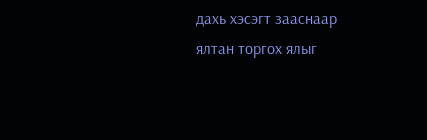дахь хэсэгт зааснаар ялтан торгох ялыг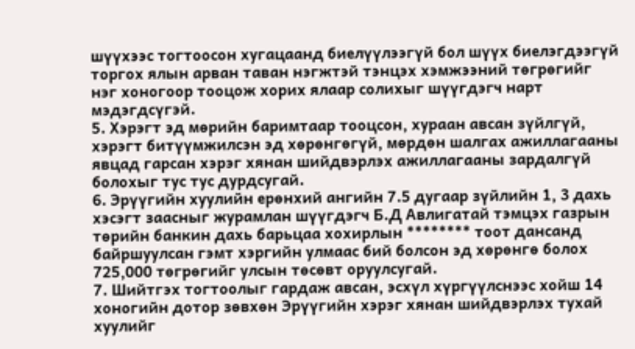шүүхээс тогтоосон хугацаанд биелүүлээгүй бол шүүх биелэгдээгүй торгох ялын арван таван нэгжтэй тэнцэх хэмжээний төгрөгийг нэг хоногоор тооцож хорих ялаар солихыг шүүгдэгч нарт мэдэгдсүгэй.
5. Хэрэгт эд мөрийн баримтаар тооцсон, хураан авсан зүйлгүй, хэрэгт битүүмжилсэн эд хөрөнгөгүй, мөрдөн шалгах ажиллагааны явцад гарсан хэрэг хянан шийдвэрлэх ажиллагааны зардалгүй болохыг тус тус дурдсугай.
6. Эрүүгийн хуулийн ерөнхий ангийн 7.5 дугаар зүйлийн 1, 3 дахь хэсэгт заасныг журамлан шүүгдэгч Б.Д Авлигатай тэмцэх газрын төрийн банкин дахь барьцаа хохирлын ******** тоот дансанд байршуулсан гэмт хэргийн улмаас бий болсон эд хөрөнгө болох 725,000 төгрөгийг улсын төсөвт оруулсугай.
7. Шийтгэх тогтоолыг гардаж авсан, эсхүл хүргүүлснээс хойш 14 хоногийн дотор зөвхөн Эрүүгийн хэрэг хянан шийдвэрлэх тухай хуулийг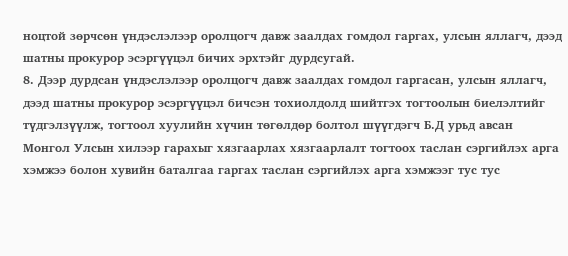ноцтой зөрчсөн үндэслэлээр оролцогч давж заалдах гомдол гаргах, улсын яллагч, дээд шатны прокурор эсэргүүцэл бичих эрхтэйг дурдсугай.
8. Дээр дурдсан үндэслэлээр оролцогч давж заалдах гомдол гаргасан, улсын яллагч, дээд шатны прокурор эсэргүүцэл бичсэн тохиолдолд шийтгэх тогтоолын биелэлтийг түдгэлзүүлж, тогтоол хуулийн хүчин төгөлдөр болтол шүүгдэгч Б.Д урьд авсан Монгол Улсын хилээр гарахыг хязгаарлах хязгаарлалт тогтоох таслан сэргийлэх арга хэмжээ болон хувийн баталгаа гаргах таслан сэргийлэх арга хэмжээг тус тус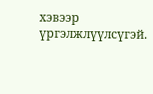хэвээр үргэлжлүүлсүгэй.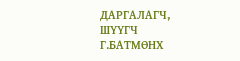ДАРГАЛАГЧ, ШҮҮГЧ Г.БАТМӨНХ